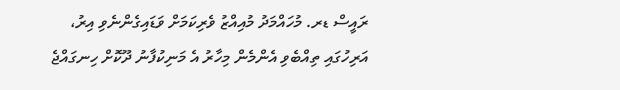ރައީސް ޑރ. މުހައްމަދު މުއިއްޒު ވެރިކަމަށް ވަޑައިގެންނެވި އިރު، އަރިހުގައި ތިއްބެވި އެންމެން މިހާރު އެ މަނިކުފާނު ދޫކޮށް ހިނގައްޖެ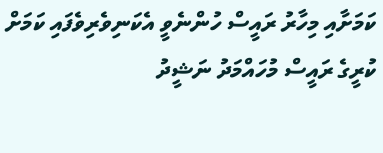ކަމަށާއި މިހާރު ރައީސް ހުންނެވީ އެކަނިވެރިވެފައި ކަމަށް ކުރީގެ ރައީސް މުހައްމަދު ނަޝީދު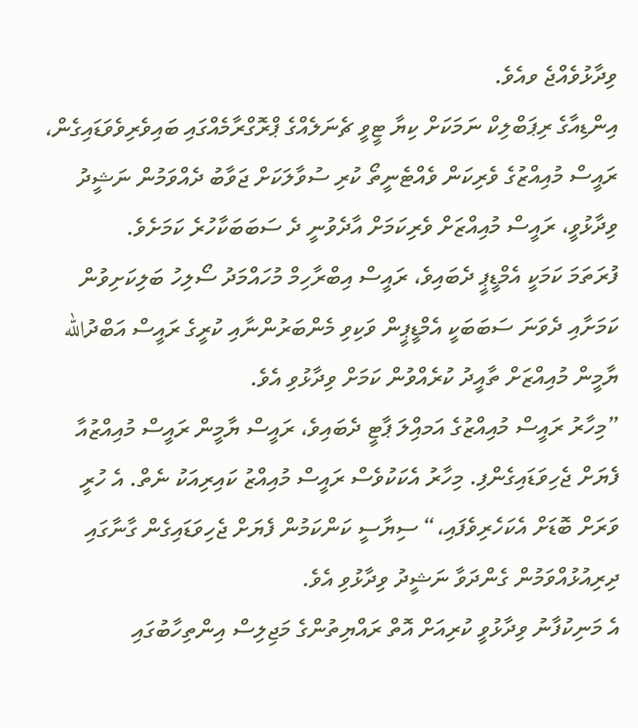ވިދާޅުވެއްޖެ ވއެވެ.
އިންޑިއާގެ ރިޕަބްލިކް ނަމަކަށް ކިޔާ ޓީވީ ޗެނަލެއްގެ ޕްރޮގްރާމެއްގައި ބައިވެރިވެވަޑައިގެން، ރައީސް މުއިއްޒުގެ ވެރިކަން ވެއްޓެނީތޯ ކުރި ސުވާލަކަށް ޖަވާބު ދެއްވަމުން ނަޝީދު ވިދާޅުވީ، ރައީސް މުއިއްޒަށް ވެރިކަމަށް އާދެވުނީ ދެ ސަބަބަކާހުރެ ކަމަށެވެ.
ފުރަތަމަ ކަމަކީ އެމްޑީޕީ ދެބައިވެ، ރައީސް އިބްރާހިމް މުހައްމަދު ސޯލިހު ބަލިކަށިވުން ކަމަށާއި ދެވަނަ ސަބަބަކީ އެމްޑީޕީން ވަކިވި މެންބަރުންނާއި ކުރީގެ ރައީސް އަބްދުالله ޔާމީން މުއިއްޒަށް ތާއީދު ކުރެއްވުން ކަމަށް ވިދާޅުވި އެވެ.
”މިހާރު ރައީސް މުއިއްޒުގެ އަމއިްލަ ޕާޓީ ދެބައިވެ، ރައީސް ޔާމީން ރައީސް މުއިއްޒުއާ ފެޔަށް ޖެހިވަޑައިގެންފި. މިހާރު އެކަކުވެސް ރައީސް މުއިއްޒު ކައިރިއަކު ނެތް. އެ ހުރީ ވަރަށް ބޮޑަށް އެކަހެރިވެފައި،“ ސިޔާސީ ކަންކަމުން ފެޔަށް ޖެހިވަޑައިގެން ގާނާގައި ދިރިއުޅުއްވަމުން ގެންދަވާ ނަޝީދު ވިދާޅުވި އެވެ.
އެ މަނިކުފާނު ވިދާޅުވީ ކުރިއަށް އޮތް ރައްޔިތުންގެ މަޖިލިސް އިންތިހާބުގައި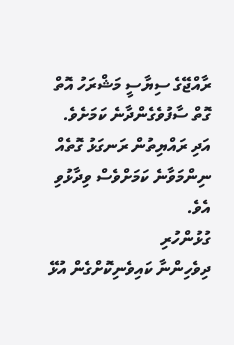ރާއްޖޭގެ ސިޔާސީ މަޝްރަހު އޮތް ގޮތް ސާފުވެގެންދާނެ ކަމަށެވެ. އަދި ރައްޔިތުން ރަނގަޅު ގޮތެއް ނިންމަވާނެ ކަމަށްވެސް ވިދާޅުވި އެވެ.
ގުޅުންހުރި
ދިވެހިންނާ ކައިވެނިކޮށްގެން އުޅޭ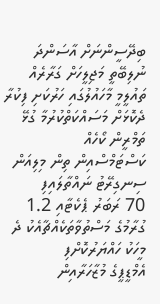ބިދޭސީންނަށް އާސަންދަ ނުލިބޭތީ މަޖިލީހަށް ގަރާރެއް
ތައުލީމީ މާހައުލުގައި ހަރުކަށި ފިކުރާ ދެކޮޅަށް މަސައްކަތްކުރުމާ ގުޅޭ ތަމްރީން ކޯހެއް
ކަސްޓަމްސްއިން ތިން މިލިއަން ސިނގިރޭޓު ނައްތާލައިފި
70 ރަބަރު ޕެކެޓާއި 1.2 ގުރާމުގެ މަސްތުވާތަކެއްޗާއެކު ދެ މީހަކު ހައްޔަރުކޮށްފި
އެމްޑީޕީގެ މުޒާހަރާއިން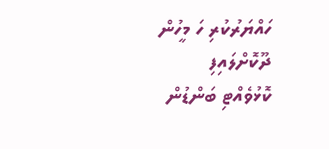ހައްޔަރުކުރި ހަ މީހުން ދޫކޮށްލައިފި
ކޮޅުވެއްޓި ބަންޑުން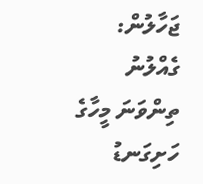ޖަހާލުން: ގެއްލުނު ތިންވަނަ މީހާގެ ހަށިގަނޑު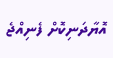އޮޔާދަނިކޮށް ފެނިއްޖެ